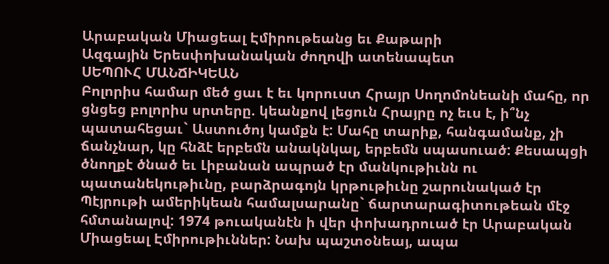Արաբական Միացեալ Էմիրութեանց եւ Քաթարի
Ազգային Երեսփոխանական ժողովի ատենապետ
ՍԵՊՈՒՀ ՄԱՆՃԻԿԵԱՆ
Բոլորիս համար մեծ ցաւ է եւ կորուստ Հրայր Սողոմոնեանի մահը, որ ցնցեց բոլորիս սրտերը. կեանքով լեցուն Հրայրը ոչ եւս է, ի՞նչ պատահեցաւ` Աստուծոյ կամքն է: Մահը տարիք, հանգամանք, չի ճանչնար, կը հնձէ երբեմն անակնկալ, երբեմն սպասուած: Քեսապցի ծնողքէ ծնած եւ Լիբանան ապրած էր մանկութիւնն ու պատանեկութիւնը, բարձրագոյն կրթութիւնը շարունակած էր Պէյրութի ամերիկեան համալսարանը` ճարտարագիտութեան մէջ հմտանալով: 1974 թուականէն ի վեր փոխադրուած էր Արաբական Միացեալ Էմիրութիւններ: Նախ պաշտօնեայ, ապա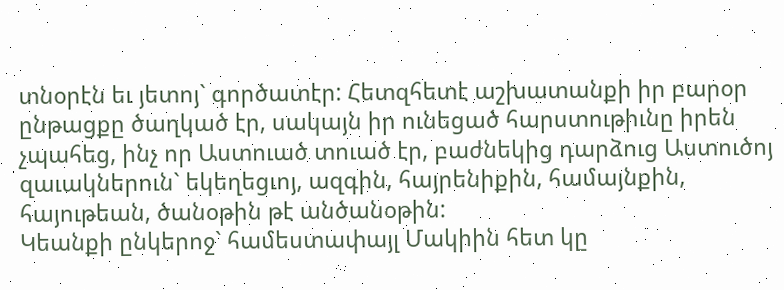տնօրէն եւ յետոյ` գործատէր: Հետզհետէ աշխատանքի իր բարօր ընթացքը ծաղկած էր, սակայն իր ունեցած հարստութիւնը իրեն չպահեց, ինչ որ Աստուած տուած էր, բաժնեկից դարձուց Աստուծոյ զաւակներուն` եկեղեցւոյ, ազգին, հայրենիքին, համայնքին, հայութեան, ծանօթին թէ անծանօթին:
Կեանքի ընկերոջ` համեստափայլ Մակիին հետ կը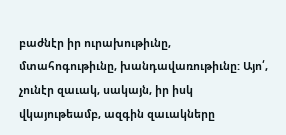բաժնէր իր ուրախութիւնը, մտահոգութիւնը, խանդավառութիւնը: Այո՛, չունէր զաւակ, սակայն, իր իսկ վկայութեամբ, ազգին զաւակները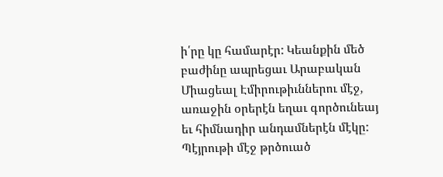ի՛րը կը համարէր: Կեանքին մեծ բաժինը ապրեցաւ Արաբական Միացեալ Էմիրութիւններու մէջ, առաջին օրերէն եղաւ գործունեայ եւ հիմնադիր անդամներէն մէկը: Պէյրութի մէջ թրծուած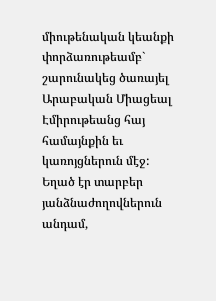միութենական կեանքի փորձառութեամբ` շարունակեց ծառայել Արաբական Միացեալ Էմիրութեանց հայ համայնքին եւ կառոյցներուն մէջ:
Եղած էր տարբեր յանձնաժողովներուն անդամ,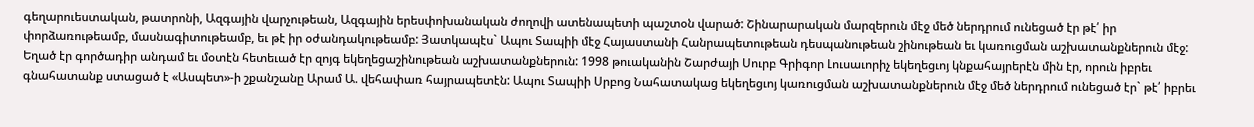գեղարուեստական, թատրոնի, Ազգային վարչութեան, Ազգային երեսփոխանական ժողովի ատենապետի պաշտօն վարած: Շինարարական մարզերուն մէջ մեծ ներդրում ունեցած էր թէ՛ իր փորձառութեամբ, մասնագիտութեամբ, եւ թէ իր օժանդակութեամբ: Յատկապէս` Ապու Տապիի մէջ Հայաստանի Հանրապետութեան դեսպանութեան շինութեան եւ կառուցման աշխատանքներուն մէջ: Եղած էր գործադիր անդամ եւ մօտէն հետեւած էր զոյգ եկեղեցաշինութեան աշխատանքներուն: 1998 թուականին Շարժայի Սուրբ Գրիգոր Լուսաւորիչ եկեղեցւոյ կնքահայրերէն մին էր, որուն իբրեւ գնահատանք ստացած է «Ասպետ»-ի շքանշանը Արամ Ա. վեհափառ հայրապետէն: Ապու Տապիի Սրբոց Նահատակաց եկեղեցւոյ կառուցման աշխատանքներուն մէջ մեծ ներդրում ունեցած էր` թէ՛ իբրեւ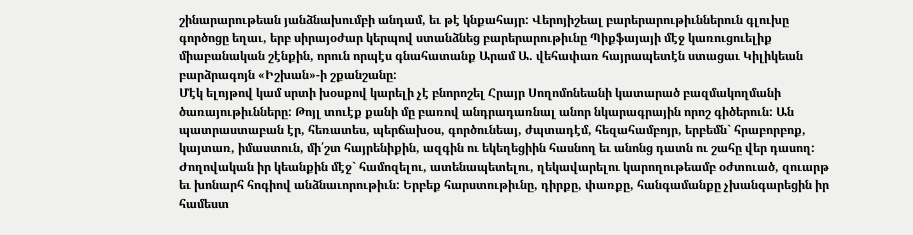շինարարութեան յանձնախումբի անդամ, եւ թէ կնքահայր: Վերոյիշեալ բարերարութիւններուն գլուխը գործոցը եղաւ, երբ սիրայօժար կերպով ստանձնեց բարերարութիւնը Պիքֆայայի մէջ կառուցուելիք միաբանական շէնքին, որուն որպէս գնահատանք Արամ Ա. վեհափառ հայրապետէն ստացաւ Կիլիկեան բարձրագոյն «Իշխան»-ի շքանշանը:
Մէկ ելոյթով կամ սրտի խօսքով կարելի չէ բնորոշել Հրայր Սողոմոնեանի կատարած բազմակողմանի ծառայութիւնները: Թոյլ տուէք քանի մը բառով անդրադառնալ անոր նկարագրային որոշ գիծերուն: Ան պատրաստաբան էր, հեռատես, պերճախօս, գործունեայ, ժպտադէմ, հեզահամբոյր, երբեմն` հրաբորբոք, կայտառ, իմաստուն, մի՛շտ հայրենիքին, ազգին ու եկեղեցիին հասնող եւ անոնց դատն ու շահը վեր դասող: Ժողովական իր կեանքին մէջ` համոզելու, ատենապետելու, ղեկավարելու կարողութեամբ օժտուած, զուարթ եւ խոնարհ հոգիով անձնաւորութիւն: Երբեք հարստութիւնը, դիրքը, փառքը, հանգամանքը չխանգարեցին իր համեստ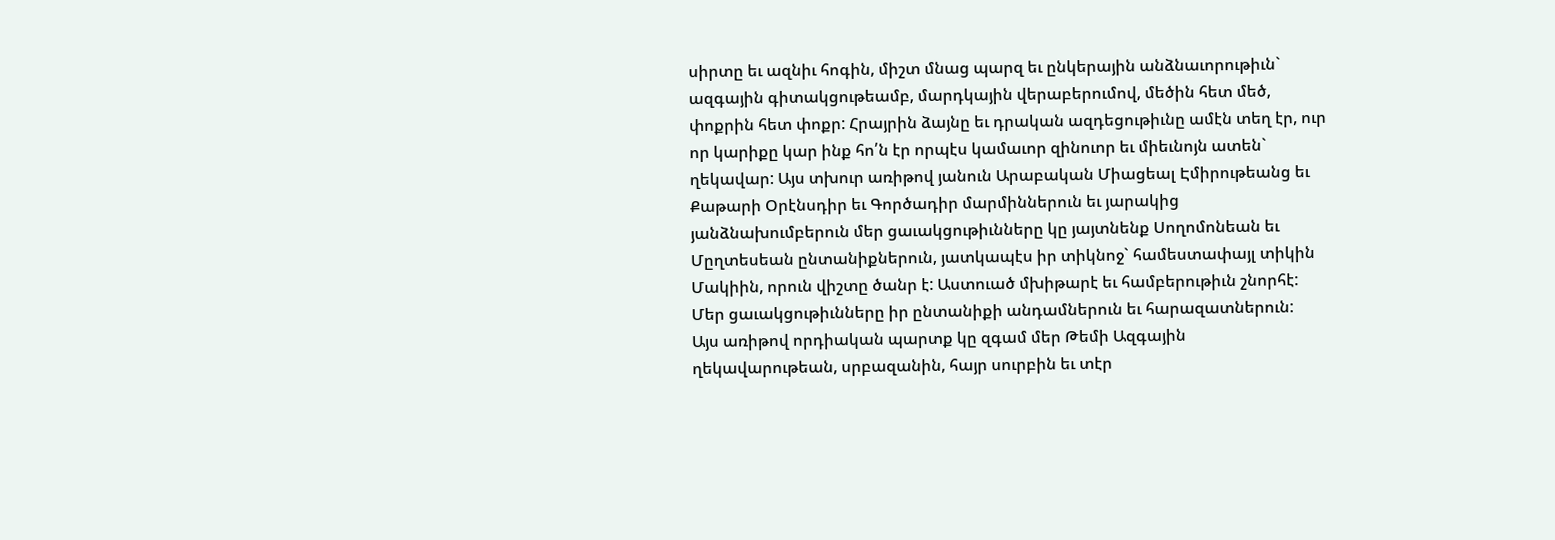սիրտը եւ ազնիւ հոգին, միշտ մնաց պարզ եւ ընկերային անձնաւորութիւն` ազգային գիտակցութեամբ, մարդկային վերաբերումով, մեծին հետ մեծ, փոքրին հետ փոքր: Հրայրին ձայնը եւ դրական ազդեցութիւնը ամէն տեղ էր, ուր որ կարիքը կար ինք հո՛ն էր որպէս կամաւոր զինուոր եւ միեւնոյն ատեն` ղեկավար: Այս տխուր առիթով յանուն Արաբական Միացեալ Էմիրութեանց եւ Քաթարի Օրէնսդիր եւ Գործադիր մարմիններուն եւ յարակից յանձնախումբերուն մեր ցաւակցութիւնները կը յայտնենք Սողոմոնեան եւ Մըղտեսեան ընտանիքներուն, յատկապէս իր տիկնոջ` համեստափայլ տիկին Մակիին, որուն վիշտը ծանր է: Աստուած մխիթարէ եւ համբերութիւն շնորհէ: Մեր ցաւակցութիւնները իր ընտանիքի անդամներուն եւ հարազատներուն:
Այս առիթով որդիական պարտք կը զգամ մեր Թեմի Ազգային ղեկավարութեան, սրբազանին, հայր սուրբին եւ տէր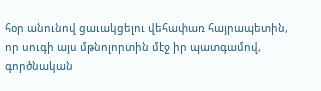հօր անունով ցաւակցելու վեհափառ հայրապետին, որ սուգի այս մթնոլորտին մէջ իր պատգամով, գործնական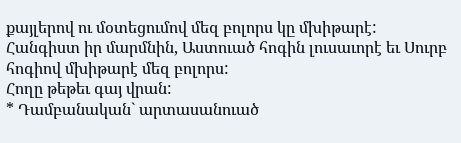քայլերով ու մօտեցումով մեզ բոլորս կը մխիթարէ:
Հանգիստ իր մարմնին, Աստուած հոգին լուսաւորէ եւ Սուրբ հոգիով մխիթարէ մեզ բոլորս:
Հողը թեթեւ գայ վրան:
* Դամբանական` արտասանուած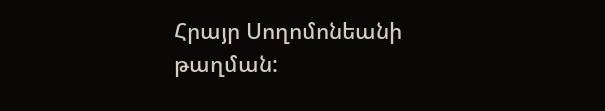Հրայր Սողոմոնեանի թաղման: